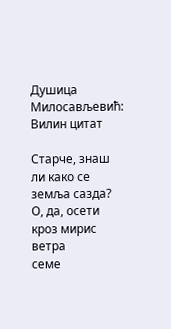Душица Милосављевић: Вилин цитат

Старче, знаш ли како се земља сазда?
О, да, осети кроз мирис ветра
семе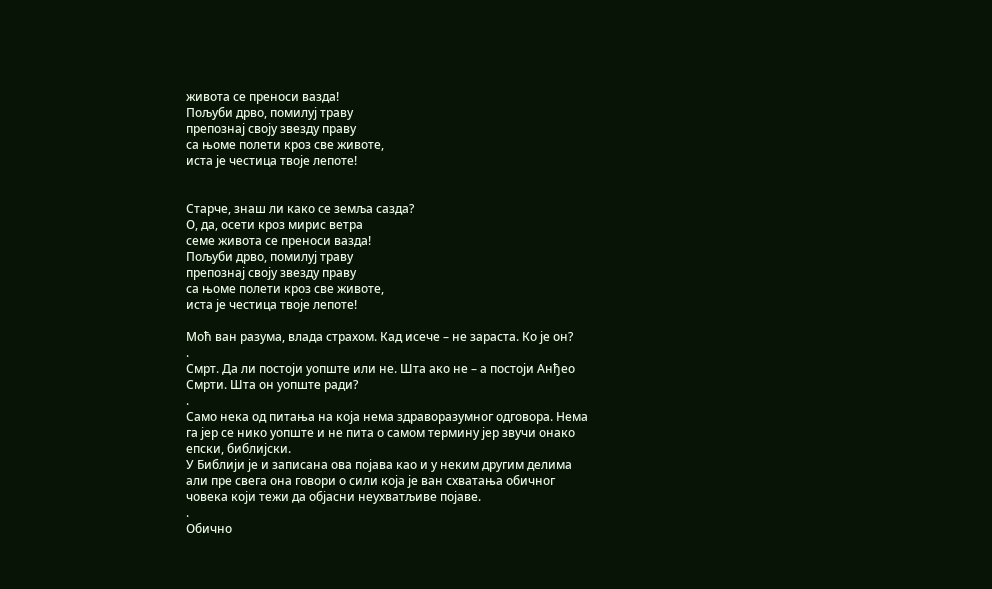живота се преноси вазда!
Пољуби дрво, помилуј траву
препознај своју звезду праву
са њоме полети кроз све животе,
иста је честица твоје лепоте!


Старче, знаш ли како се земља сазда?
О, да, осети кроз мирис ветра
семе живота се преноси вазда!
Пољуби дрво, помилуј траву
препознај своју звезду праву
са њоме полети кроз све животе,
иста је честица твоје лепоте!

Моћ ван разума, влада страхом. Кад исече – не зараста. Ко је он?
.
Смрт. Да ли постоји уопште или не. Шта ако не – а постоји Анђео Смрти. Шта он уопште ради?
.
Само нека од питања на која нема здраворазумног одговора. Нема га јер се нико уопште и не пита о самом термину јер звучи онако епски, библијски.
У Библији је и записана ова појава као и у неким другим делима али пре свега она говори о сили која је ван схватања обичног човека који тежи да објасни неухватљиве појаве.
.
Обично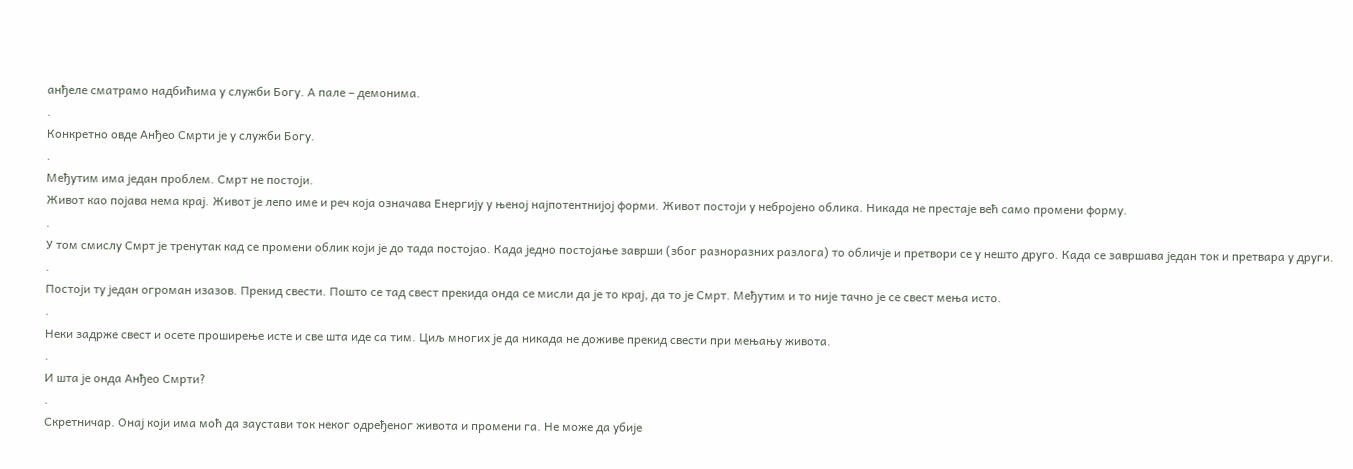анђеле сматрамо надбићима у служби Богу. А пале – демонима.
.
Конкретно овде Анђео Смрти је у служби Богу.
.
Међутим има један проблем. Смрт не постоји.
Живот као појава нема крај. Живот је лепо име и реч која означава Енергију у њеној најпотентнијој форми. Живот постоји у небројено облика. Никада не престаје већ само промени форму.
.
У том смислу Смрт је тренутак кад се промени облик који је до тада постојао. Када једно постојање заврши (због разноразних разлога) то обличје и претвори се у нешто друго. Када се завршава један ток и претвара у други.
.
Постоји ту један огроман изазов. Прекид свести. Пошто се тад свест прекида онда се мисли да је то крај, да то је Смрт. Међутим и то није тачно је се свест мења исто.
.
Неки задрже свест и осете проширење исте и све шта иде са тим. Циљ многих је да никада не доживе прекид свести при мењању живота.
.
И шта је онда Анђео Смрти?
.
Скретничар. Онај који има моћ да заустави ток неког одређеног живота и промени га. Не може да убије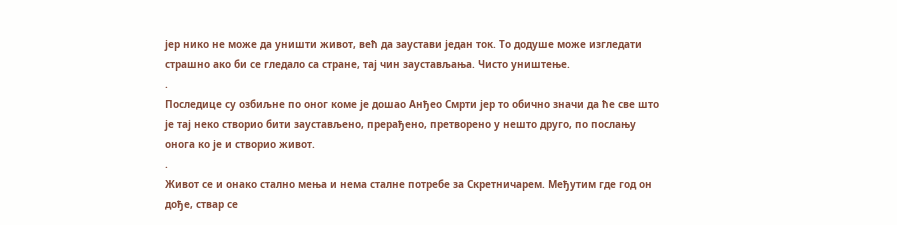јер нико не може да уништи живот, већ да заустави један ток. То додуше може изгледати страшно ако би се гледало са стране, тај чин заустављања. Чисто уништење.
.
Последице су озбиљне по оног коме је дошао Анђео Смрти јер то обично значи да ће све што је тај неко створио бити заустављено, прерађено, претворено у нешто друго, по послању онога ко је и створио живот.
.
Живот се и онако стално мења и нема сталне потребе за Скретничарем. Међутим где год он дође, ствар се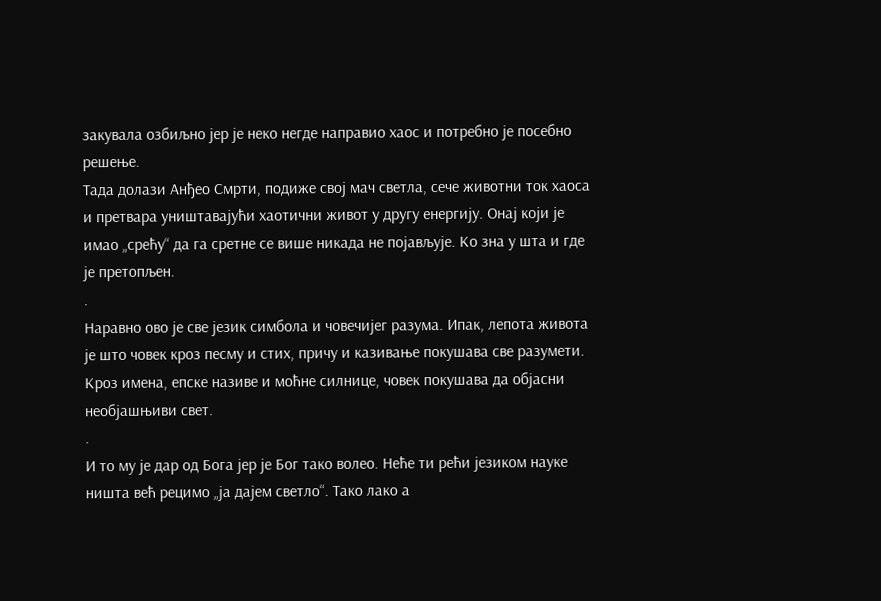закувала озбиљно јер је неко негде направио хаос и потребно је посебно решење.
Тада долази Анђео Смрти, подиже свој мач светла, сече животни ток хаоса и претвара уништавајући хаотични живот у другу енергију. Онај који је имао „срећу“ да га сретне се више никада не појављује. Ко зна у шта и где је претопљен.
.
Наравно ово је све језик симбола и човечијег разума. Ипак, лепота живота је што човек кроз песму и стих, причу и казивање покушава све разумети. Кроз имена, епске називе и моћне силнице, човек покушава да објасни необјашњиви свет.
.
И то му је дар од Бога јер је Бог тако волео. Неће ти рећи језиком науке ништа већ рецимо „ја дајем светло“. Тако лако а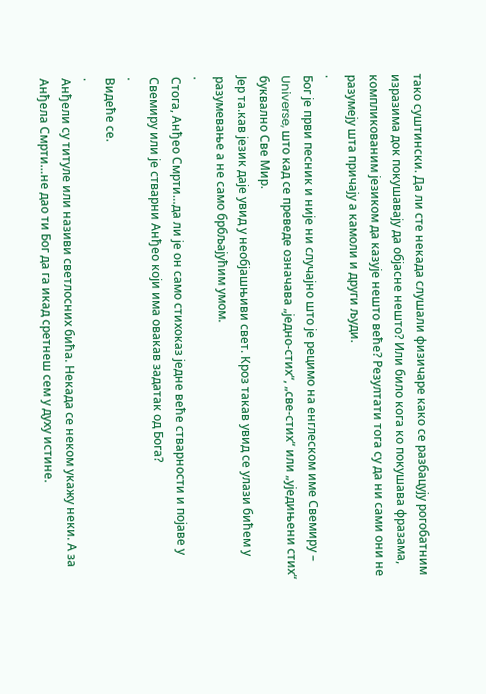тако суштински. Да ли сте некада слушали физичаре како се разбацују рогобатним изразима док покушавају да објасне нешто? Или било кога ко покушава фразама, компликованим језиком да казује нешто веће? Резултати тога су да ни сами они не разумеју шта причају а камоли и други људи.
.
Бог је први песник и није ни случајно што је рецимо на енглеском име Свемиру – Universe, што кад се преведе означава „једно-стих“, „све-стих“ или „уједињени стих“ буквално Све Мир.
Јер та.кав језик даје увид у необјашњиви свет. Кроз такав увид се улази бићем у разумевање а не само брбљајућим умом.
.
Стога, Анђео Смрти…да ли је он само стихоказ једне веће стварности и појаве у Свемиру или је стварни Анђео који има овакав задатак од Бога?
.
Видеће се.
.
Анђели су титуле или називи светлосних бића. Некада се неком укажу неки. А за Анђела Смрти…не дао ти Бог да га икад сретнеш сем у духу истине.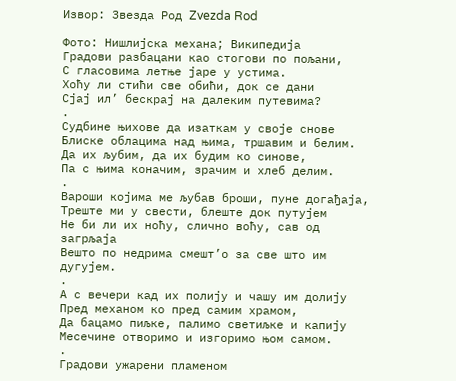Извор: Звезда Род Zvezda Rod

Фото: Нишлијска механа; Википедија
Градови разбацани као стогови по пољани,
С гласовима летње јаре у устима.
Хоћу ли стићи све обићи, док се дани
Сјај ил’ бескрај на далеким путевима?
.
Судбине њихове да изаткам у своје снове
Блиске облацима над њима, тршавим и белим.
Да их љубим, да их будим ко синове,
Па с њима коначим, зрачим и хлеб делим.
.
Вароши којима ме љубав броши, пуне догађаја,
Треште ми у свести, блеште док путујем
Не би ли их ноћу, слично воћу, сав од загрљаја
Вешто по недрима смешт’о за све што им дугујем.
.
А с вечери кад их полију и чашу им долију
Пред механом ко пред самим храмом,
Да бацамо пиљке, палимо светиљке и капију
Месечине отворимо и изгоримо њом самом.
.
Градови ужарени пламеном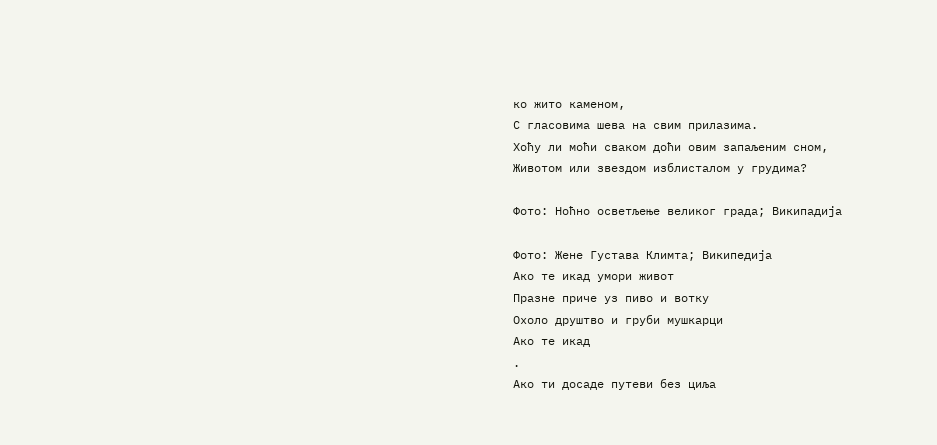ко жито каменом,
С гласовима шева на свим прилазима.
Хоћу ли моћи сваком доћи овим запаљеним сном,
Животом или звездом изблисталом у грудима?

Фото: Ноћно осветљење великог града; Википадија

Фото: Жене Густава Климта; Википедија
Ако те икад умори живот
Празне приче уз пиво и вотку
Охоло друштво и груби мушкарци
Ако те икад
.
Ако ти досаде путеви без циља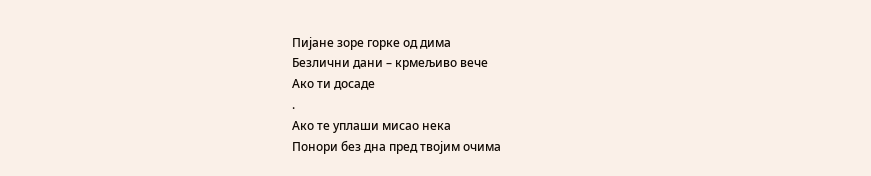Пијане зоре горке од дима
Безлични дани – крмељиво вече
Ако ти досаде
.
Ако те уплаши мисао нека
Понори без дна пред твојим очима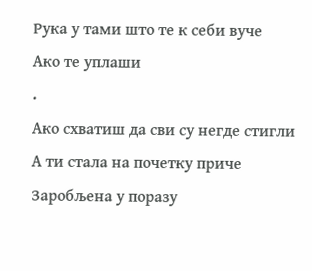Рука у тами што те к себи вуче
Ако те уплаши
.
Ако схватиш да сви су негде стигли
А ти стала на почетку приче
Заробљена у поразу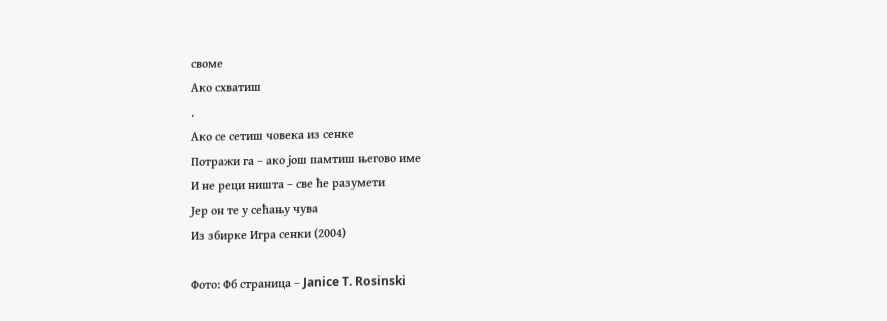своме
Ако схватиш
.
Ако се сетиш човека из сенке
Потражи га – ако још памтиш његово име
И не реци ништа – све ће разумети
Јер он те у сећању чува
Из збирке Игра сенки (2004)

Фото: Фб страница – Janice T. Rosinski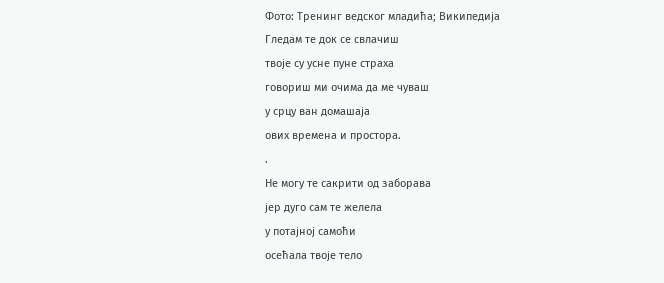Фото: Тренинг ведског младића; Википедија
Гледам те док се свлачиш
твоје су усне пуне страха
говориш ми очима да ме чуваш
у срцу ван домашаја
ових времена и простора.
.
Не могу те сакрити од заборава
јер дуго сам те желела
у потајној самоћи
осећала твоје тело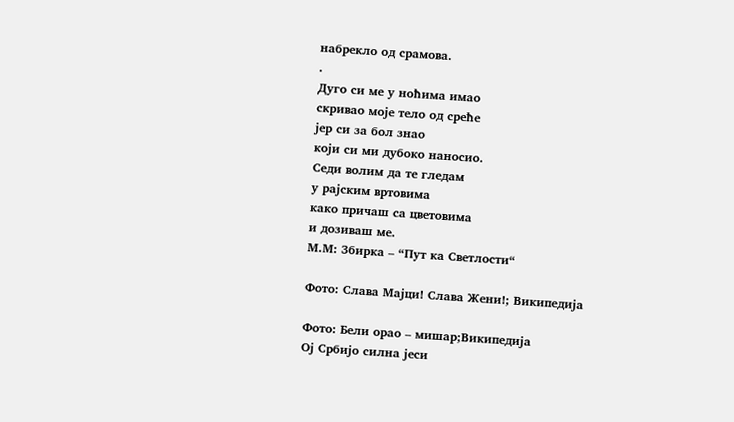набрекло од срамова.
.
Дуго си ме у ноћима имао
скривао моје тело од среће
јер си за бол знао
који си ми дубоко наносио.
Седи волим да те гледам
у рајским вртовима
како причаш са цветовима
и дозиваш ме.
М.М: Збирка – “Пут ка Светлости“

Фото: Слава Мајци! Слава Жени!; Википедија

Фото: Бели орао – мишар;Википедија
Ој Србијо силна јеси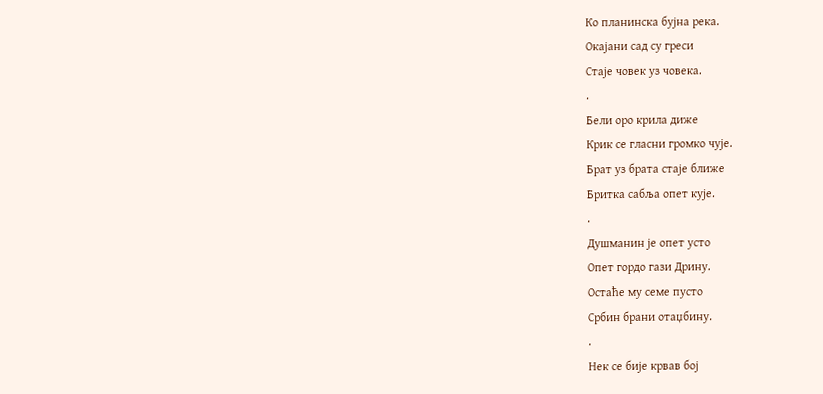Ко планинска бујна река.
Окајани сад су греси
Стаје човек уз човека.
.
Бели оро крила диже
Крик се гласни громко чује.
Брат уз брата стаје ближе
Бритка сабља опет кује.
.
Душманин је опет усто
Опет гордо гази Дрину.
Остаће му семе пусто
Србин брани отаџбину.
.
Нек се бије крвав бој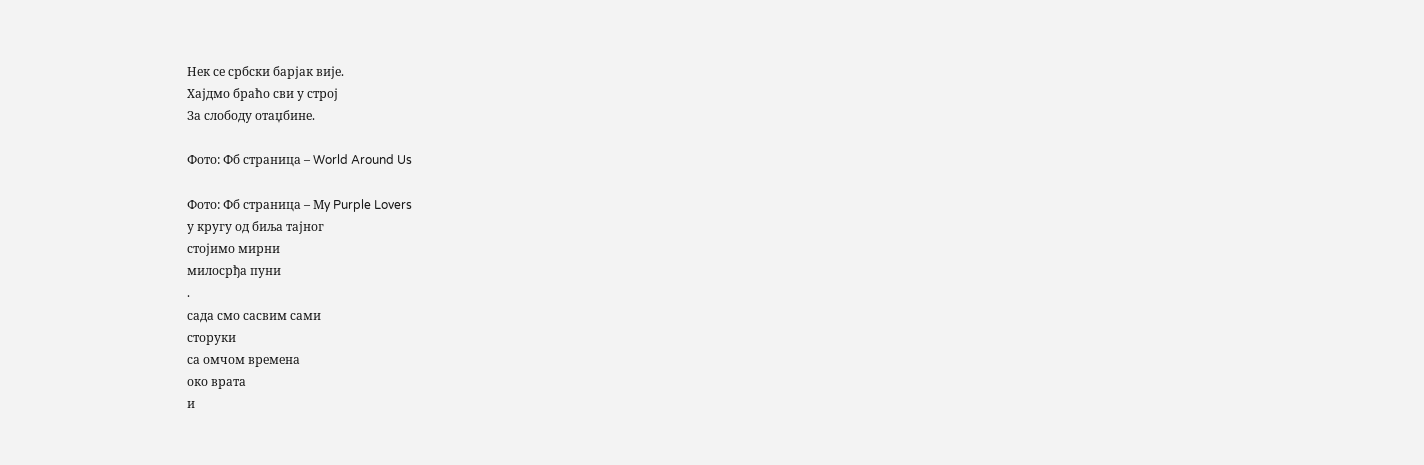Нек се србски барјак вије.
Хајдмо браћо сви у строј
За слободу отаџбине.

Фото: Фб страница – World Around Us

Фото: Фб страница – Мy Purple Lovers
у кругу од биља тајног
стојимо мирни
милосрђа пуни
.
сада смо сасвим сами
сторуки
са омчом времена
око врата
и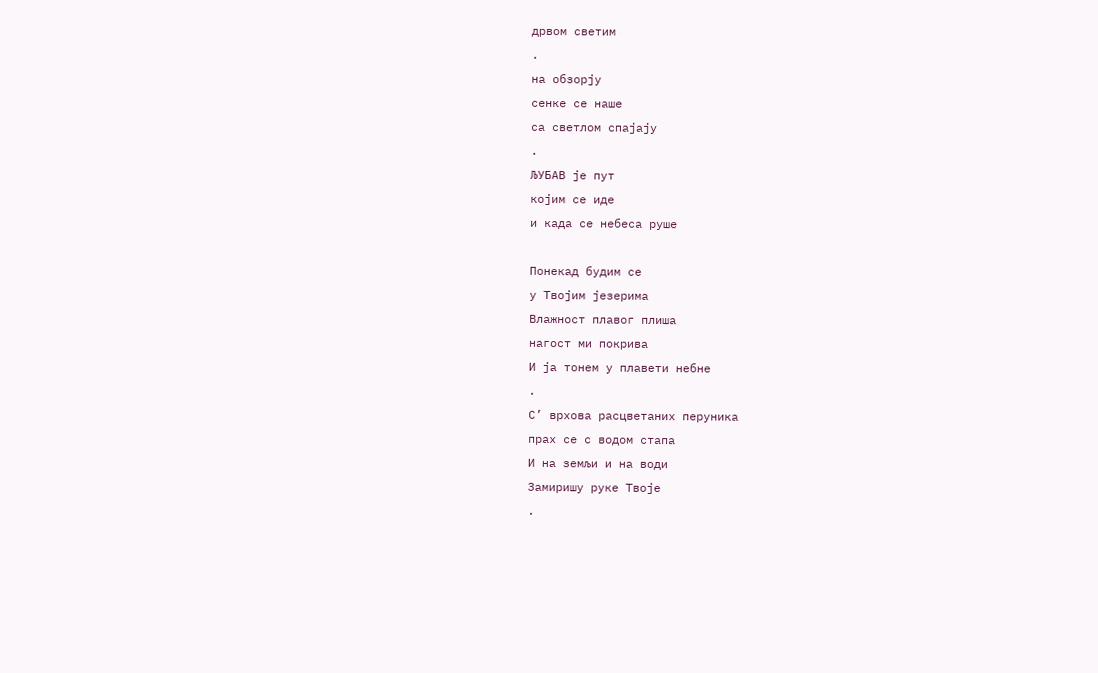дрвом светим
.
на обзорју
сенке се наше
са светлом спајају
.
ЉУБАВ је пут
којим се иде
и када се небеса руше

Понекад будим се
у Твојим језерима
Влажност плавог плиша
нагост ми покрива
И ја тонем у плавети небне
.
С’ врхова расцветаних перуника
прах се с водом стапа
И на земљи и на води
Замиришу руке Твоје
.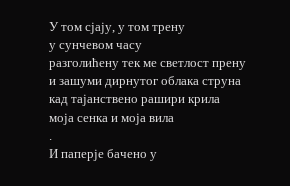У том сјају, у том трену
у сунчевом часу
разголићену тек ме светлост прену
и зашуми дирнутог облака струна
кад тајанствено рашири крила
моја сенка и моја вила
.
И паперје бачено у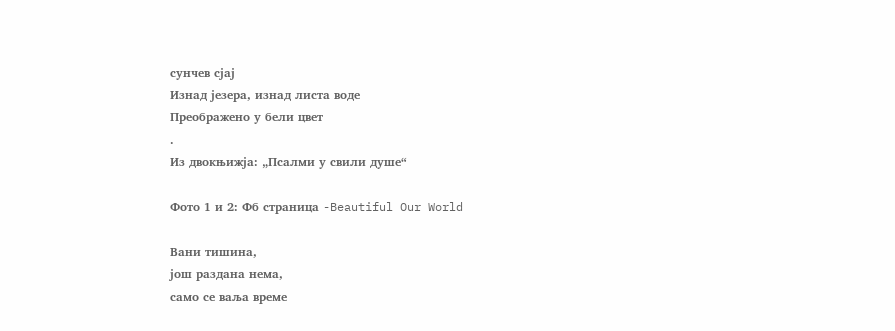сунчев сјај
Изнад језера, изнад листа воде
Преображено у бели цвет
.
Из двокњижја: „Псалми у свили душе“

Фото 1 и 2: Фб страница -Beautiful Our World

Вани тишина,
још раздана нема,
само се ваља време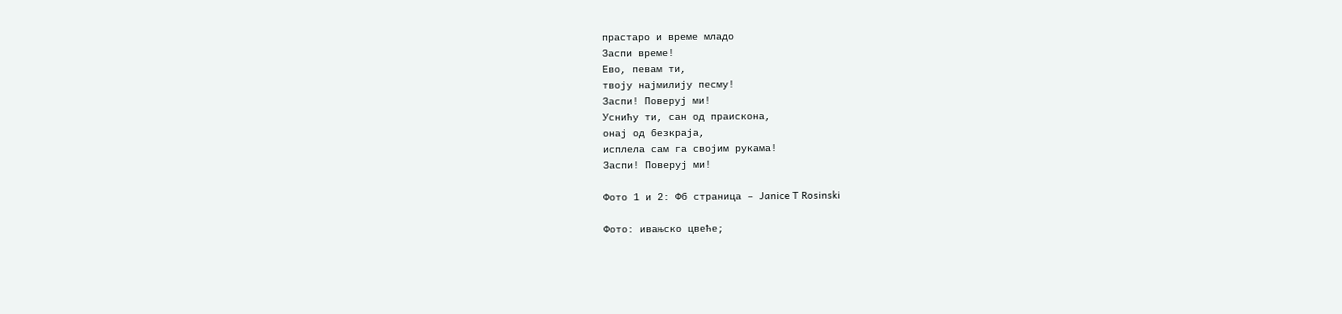прастаро и време младо
Заспи време!
Ево, певам ти,
твоју најмилију песму!
Заспи! Поверуј ми!
Уснићу ти, сан од праискона,
онај од безкраја,
исплела сам га својим рукама!
Заспи! Поверуј ми!

Фото 1 и 2: Фб страница – Janice T Rosinski

Фото: ивањско цвеће;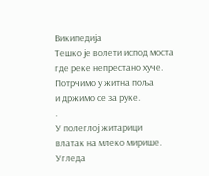Википедија
Тешко је волети испод моста
где реке непрестано хуче.
Потрчимо у житна поља
и држимо се за руке.
.
У полеглој житарици
влатак на млеко мирише.
Угледа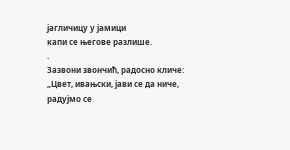јагличицу у јамици
капи се његове разлише.
.
Зазвони звончић, радосно кличе:
„Цвет, ивањски, јави се да ниче,
радујмо се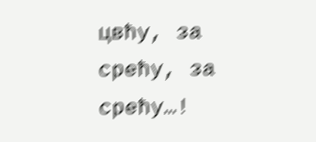цвћу, за срећу, за срећу…!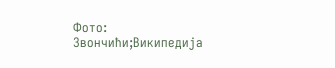Фото: Звончићи;Википедија